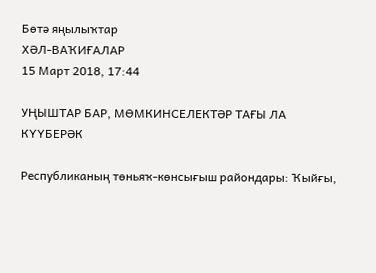Бөтә яңылыҡтар
ХӘЛ-ВАҠИҒАЛАР
15 Март 2018, 17:44

УҢЫШТАР БАР, МӨМКИНСЕЛЕКТӘР ТАҒЫ ЛА КҮҮБЕРӘК

Республиканың төньяҡ-көнсығыш райондары: Ҡыйғы,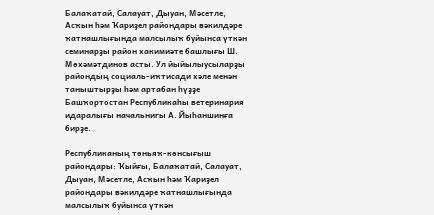Балаҡатай, Салауат, Дыуан, Мәсетле, Асҡын һәм Ҡариҙел райондары вәкилдәре ҡатнашлығында малсылыҡ буйынса үткән семинарҙы район хакимиәте башлығы Ш. Мөхәмәтдинов асты. Ул йыйылыусыларҙы райондың социаль-иҡтисади хәле менән таныштырҙы һәм артабан һүҙҙе Башҡортостан Республикаһы ветеринария идаралығы начальнигы А. Йыһаншинға бирҙе.

Республиканың төньяҡ-көнсығыш райондары: Ҡыйғы, Балаҡатай, Салауат, Дыуан, Мәсетле, Асҡын һәм Ҡариҙел райондары вәкилдәре ҡатнашлығында малсылыҡ буйынса үткән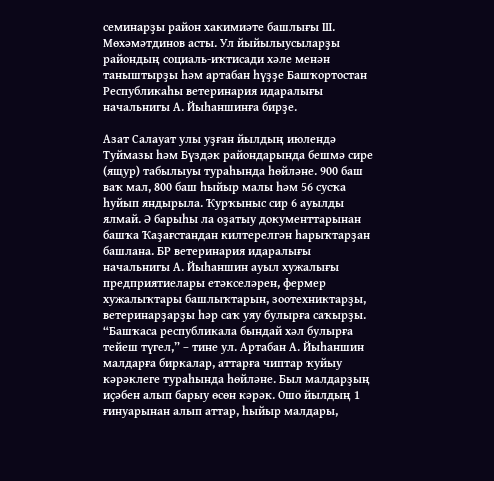семинарҙы район хакимиәте башлығы Ш. Мөхәмәтдинов асты. Ул йыйылыусыларҙы райондың социаль-иҡтисади хәле менән таныштырҙы һәм артабан һүҙҙе Башҡортостан Республикаһы ветеринария идаралығы начальнигы А. Йыһаншинға бирҙе.

Азат Салауат улы уҙған йылдың июлендә Туймазы һәм Бүздәк райондарында бешмә сире (ящур) табылыуы тураһында һөйләне. 900 баш ваҡ мал, 800 баш һыйыр малы һәм 56 сусҡа һуйып яндырыла. Ҡурҡыныс сир 6 ауылды ялмай. Ә барыһы ла оҙатыу документтарынан башҡа Ҡаҙағстандан килтерелгән һарыҡтарҙан башлана. БР ветеринария идаралығы начальнигы А. Йыһаншин ауыл хужалығы предприятиелары етәкселәрен, фермер хужалыҡтары башлыҡтарын, зоотехниктарҙы, ветеринарҙарҙы һәр саҡ уяу булырға саҡырҙы. “Башҡаса республикала бындай хәл булырға тейеш түгел,” – тине ул. Артабан А. Йыһаншин малдарға биркалар, аттарға чиптар ҡуйыу кәрәклеге тураһында һөйләне. Был малдарҙың иҫәбен алып барыу өсөн кәрәк. Ошо йылдың 1 ғинуарынан алып аттар, һыйыр малдары,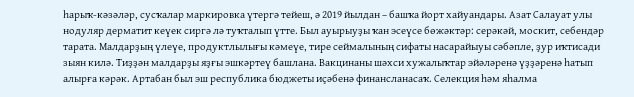һарыҡ-кәзәләр, сусҡалар маркировка үтергә тейеш, ә 2019 йылдан – башҡа йорт хайуандары. Азат Салауат улы нодуляр дерматит кеүек сиргә лә туҡталып үтте. Был ауырыуҙы ҡан эсеүсе бөжәктәр: серәкәй, москит, себендәр тарата. Малдарҙың үлеүе, продуктлылығы кәмеүе, тире сеймалының сифаты насарайыуы сәбәпле, ҙур иҡтисади зыян килә. Тиҙҙән малдарҙы яҙғы эшкәртеү башлана. Вакцинаны шәхси хужалыҡтар эйәләренә үҙҙәренә һатып алырға кәрәк. Артабан был эш республика бюджеты иҫәбенә финансланасаҡ. Селекция һәм яһалма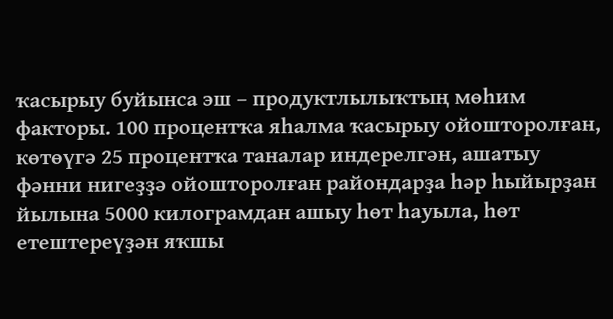ҡасырыу буйынса эш – продуктлылыҡтың мөһим факторы. 100 процентҡа яһалма ҡасырыу ойошторолған, көтөүгә 25 процентҡа таналар индерелгән, ашатыу фәнни нигеҙҙә ойошторолған райондарҙа һәр һыйырҙан йылына 5000 килограмдан ашыу һөт һауыла, һөт етештереүҙән яҡшы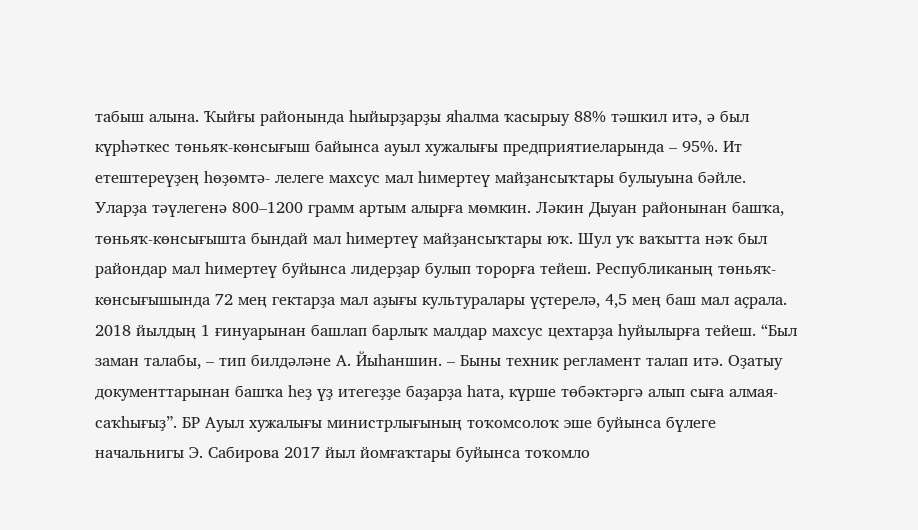табыш алына. Ҡыйғы районында һыйырҙарҙы яһалма ҡасырыу 88% тәшкил итә, ә был күрһәткес төньяҡ-көнсығыш байынса ауыл хужалығы предприятиеларында – 95%. Ит етештереүҙең һөҙөмтә- лелеге махсус мал һимертеү майҙансыҡтары булыуына бәйле. Уларҙа тәүлегенә 800–1200 грамм артым алырға мөмкин. Ләкин Дыуан районынан башҡа, төньяҡ-көнсығышта бындай мал һимертеү майҙансыҡтары юҡ. Шул уҡ ваҡытта нәҡ был райондар мал һимертеү буйынса лидерҙар булып торорға тейеш. Республиканың төньяҡ-көнсығышында 72 мең гектарҙа мал аҙығы культуралары үҫтерелә, 4,5 мең баш мал аҫрала. 2018 йылдың 1 ғинуарынан башлап барлыҡ малдар махсус цехтарҙа һуйылырға тейеш. “Был заман талабы, – тип билдәләне А. Йыһаншин. – Быны техник регламент талап итә. Оҙатыу документтарынан башҡа һеҙ үҙ итегеҙҙе баҙарҙа һата, күрше төбәктәргә алып сыға алмая-саҡһығыҙ”. БР Ауыл хужалығы министрлығының тоҡомсолоҡ эше буйынса бүлеге начальнигы Э. Сабирова 2017 йыл йомғаҡтары буйынса тоҡомло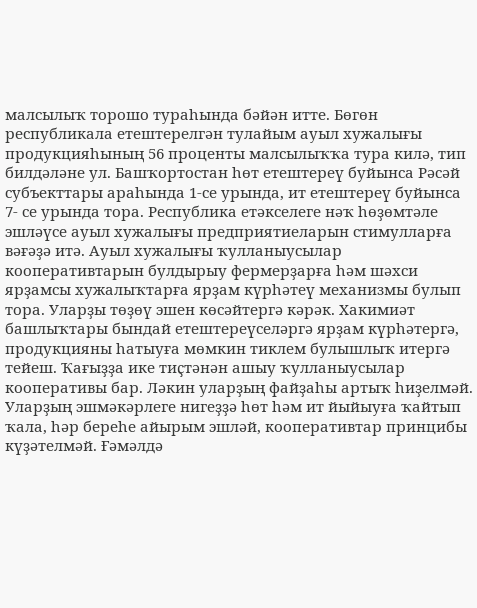малсылыҡ торошо тураһында бәйән итте. Бөгөн республикала етештерелгән тулайым ауыл хужалығы продукцияһының 56 проценты малсылыҡҡа тура килә, тип билдәләне ул. Башҡортостан һөт етештереү буйынса Рәсәй субъекттары араһында 1-се урында, ит етештереү буйынса 7- се урында тора. Республика етәкселеге нәҡ һөҙөмтәле эшләүсе ауыл хужалығы предприятиеларын стимулларға вәғәҙә итә. Ауыл хужалығы ҡулланыусылар кооперативтарын булдырыу фермерҙарға һәм шәхси ярҙамсы хужалыҡтарға ярҙам күрһәтеү механизмы булып тора. Уларҙы төҙөү эшен көсәйтергә кәрәк. Хакимиәт башлыҡтары бындай етештереүселәргә ярҙам күрһәтергә, продукцияны һатыуға мөмкин тиклем булышлыҡ итергә тейеш. Ҡағыҙҙа ике тиҫтәнән ашыу ҡулланыусылар кооперативы бар. Ләкин уларҙың файҙаһы артыҡ һиҙелмәй. Уларҙың эшмәкәрлеге нигеҙҙә һөт һәм ит йыйыуға ҡайтып ҡала, һәр береһе айырым эшләй, кооперативтар принцибы күҙәтелмәй. Ғәмәлдә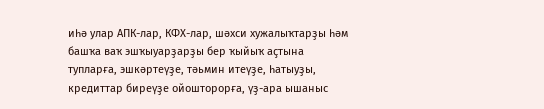иһә улар АПК-лар, КФХ-лар, шәхси хужалыҡтарҙы һәм башҡа ваҡ эшҡыуарҙарҙы бер ҡыйыҡ аҫтына тупларға, эшкәртеүҙе, тәьмин итеүҙе, һатыуҙы, кредиттар биреүҙе ойошторорға, үҙ-ара ышаныс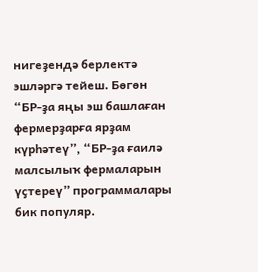нигеҙендә берлектә эшләргә тейеш. Бөгөн “БР-ҙа яңы эш башлаған фермерҙарға ярҙам күрһәтеү”, “БР-ҙа ғаилә малсылыҡ фермаларын үҫтереү” программалары бик популяр.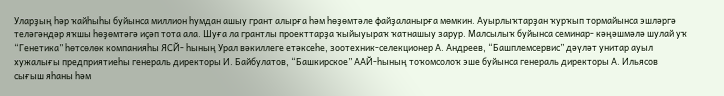Уларҙың һәр ҡайһыһы буйынса миллион һумдан ашыу грант алырға һәм һөҙөмтәле файҙаланырға мөмкин. Ауырлыҡтарҙан ҡурҡып тормайынса эшләргә теләгәндәр яҡшы һөҙөмтәгә иҫәп тота ала. Шуға ла грантлы проекттарҙа ҡыйыуыраҡ ҡатнашыу зарур. Малсылыҡ буйынса семинар- кәңәшмәлә шулай уҡ “Генетика” һөтсөлөк компанияһы ЯСЙ- һының Урал вәкиллеге етәксеһе, зоотехник-селекционер А. Андреев, “Башплемсервис” дәүләт унитар ауыл хужалығы предприятиеһы генераль директоры И. Байбулатов, “Башкирское” ААЙ-һының тоҡомсолоҡ эше буйынса генераль директоры А. Ильясов сығыш яһаны һәм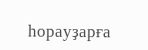һорауҙарға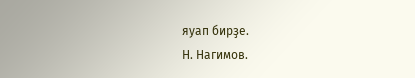яуап бирҙе.
Н. Нагимов.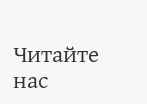Читайте нас